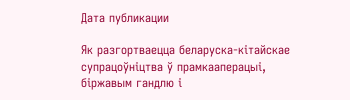Дата публикации

Як разгортваецца беларуска-кітайскае супрацоўніцтва ў прамкааперацыі, біржавым гандлю і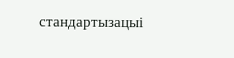стандартызацыі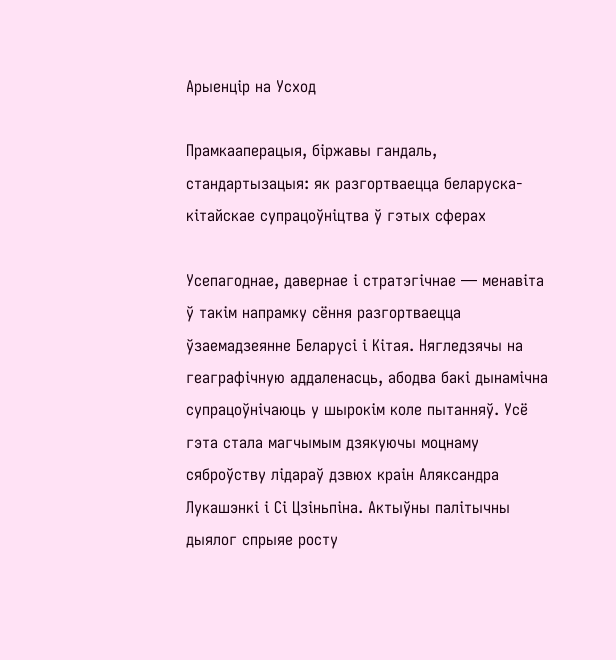Арыенцір на Усход

Прамкааперацыя, біржавы гандаль, стандартызацыя: як разгортваецца беларуска-кітайскае супрацоўніцтва ў гэтых сферах

Усепагоднае, давернае і стратэгічнае — менавіта ў такім напрамку сёння разгортваецца ўзаемадзеянне Беларусі і Кітая. Нягледзячы на геаграфічную аддаленасць, абодва бакі дынамічна супрацоўнічаюць у шырокім коле пытанняў. Усё гэта стала магчымым дзякуючы моцнаму сяброўству лідараў дзвюх краін Аляксандра Лукашэнкі і Сі Цзіньпіна. Актыўны палітычны дыялог спрыяе росту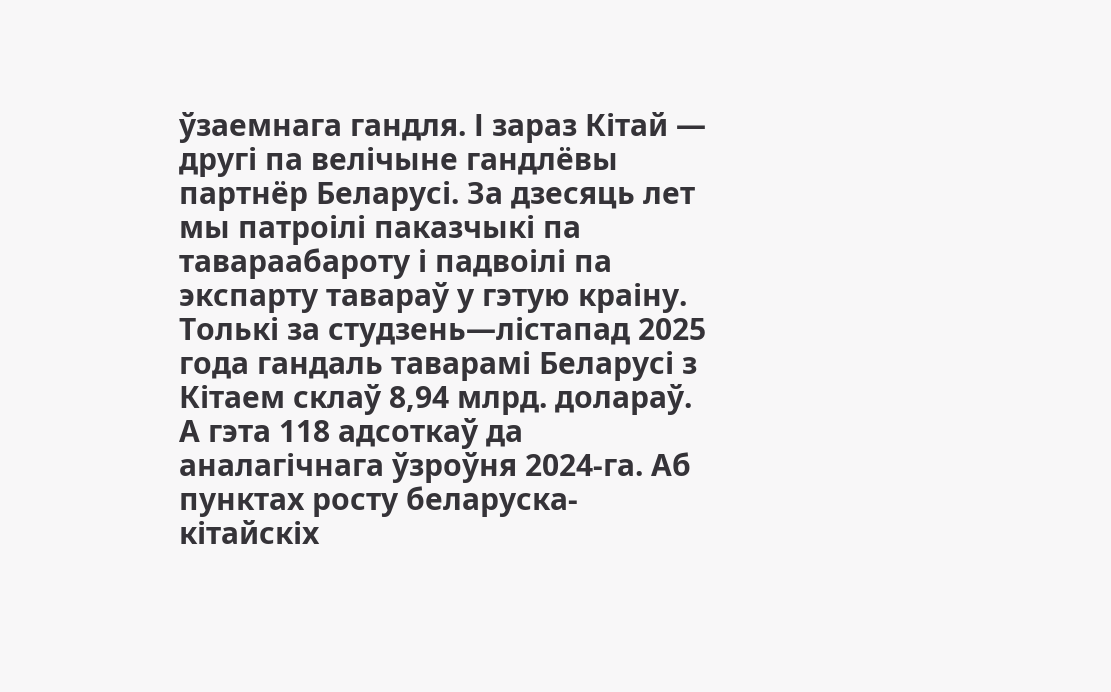ўзаемнага гандля. І зараз Кітай — другі па велічыне гандлёвы партнёр Беларусі. За дзесяць лет мы патроілі паказчыкі па тавараабароту і падвоілі па экспарту тавараў у гэтую краіну. Толькі за студзень—лістапад 2025 года гандаль таварамі Беларусі з Кітаем склаў 8,94 млрд. долараў. А гэта 118 адсоткаў да аналагічнага ўзроўня 2024-га. Аб пунктах росту беларуска-кітайскіх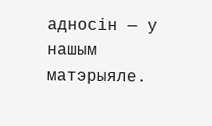адносін — у нашым матэрыяле.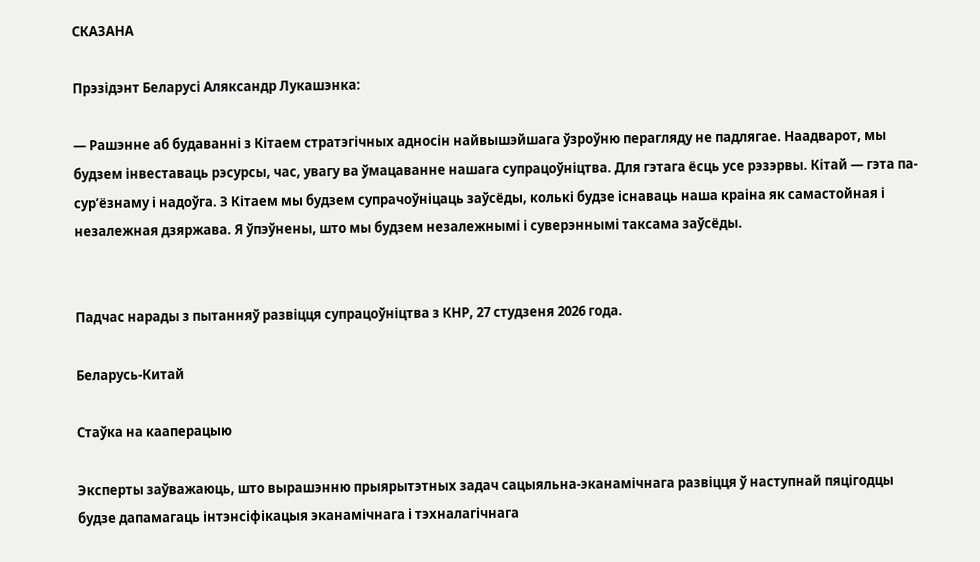СКАЗАНА

Прэзідэнт Беларусі Аляксандр Лукашэнка:

— Рашэнне аб будаванні з Кітаем стратэгічных адносін найвышэйшага ўзроўню перагляду не падлягае. Наадварот, мы будзем інвеставаць рэсурсы, час, увагу ва ўмацаванне нашага супрацоўніцтва. Для гэтага ёсць усе рэзэрвы. Кітай — гэта па-сур’ёзнаму і надоўга. З Кітаем мы будзем супрачоўніцаць заўсёды, колькі будзе існаваць наша краіна як самастойная і незалежная дзяржава. Я ўпэўнены, што мы будзем незалежнымі і суверэннымі таксама заўсёды.


Падчас нарады з пытанняў развіцця супрацоўніцтва з КНР, 27 студзеня 2026 года.

Беларусь-Китай

Стаўка на кааперацыю

Эксперты заўважаюць, што вырашэнню прыярытэтных задач сацыяльна-эканамічнага развіцця ў наступнай пяцігодцы будзе дапамагаць інтэнсіфікацыя эканамічнага і тэхналагічнага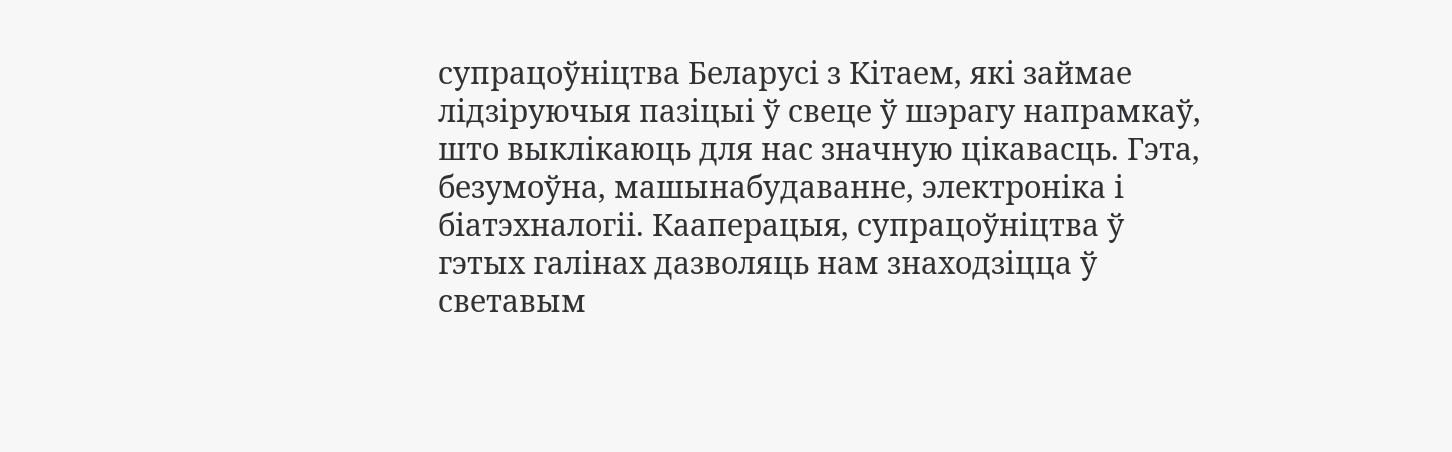супрацоўніцтва Беларусі з Кітаем, які займае лідзіруючыя пазіцыі ў свеце ў шэрагу напрамкаў, што выклікаюць для нас значную цікавасць. Гэта, безумоўна, машынабудаванне, электроніка і біатэхналогіі. Кааперацыя, супрацоўніцтва ў гэтых галінах дазволяць нам знаходзіцца ў светавым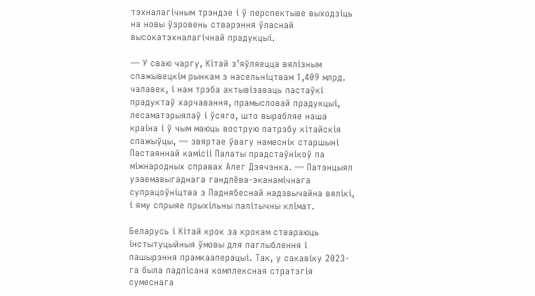тэхналагічным трэндзе і ў перспектыве выходзіць на новы ўзровень стварэння ўласнай высокатэхналагічнай прадукцыі.

— У сваю чаргу, Кітай з’яўляецца вялізным спажывецкім рынкам з насельніцтвам 1,409 млрд. чалавек, і нам трэба актывізаваць пастаўкі прадуктаў харчавання, прамысловай прадукцыі, лесаматэрыялаў і ўсяго, што вырабляе наша краіна і ў чым маюць вострую патрэбу кітайскія спажыўцы, — звяртае ўвагу намеснік старшыні Пастаяннай камісіі Палаты прадстаўнікоў па міжнародных справах Алег Дзячэнка. — Патэнцыял узаемавыгаднага гандлёва-эканамічнага супрацоўніцтва з Паднябеснай надзвычайна вялікі, і яму спрыяе прыхільны палітычны клімат.

Беларусь і Кітай крок за крокам ствараюць інстытуцыйныя ўмовы для паглыблення і пашырэння прамкааперацыі. Так, у сакавіку 2023-га была падпісана комплексная стратэгія сумеснага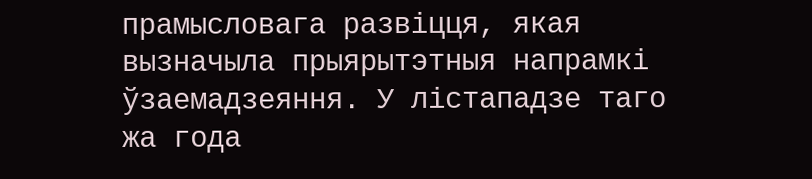прамысловага развіцця, якая вызначыла прыярытэтныя напрамкі ўзаемадзеяння. У лістападзе таго жа года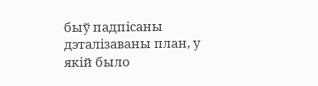быў падпісаны дэталізаваны план, у якій было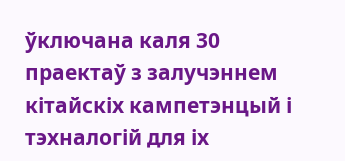ўключана каля 30 праектаў з залучэннем кітайскіх кампетэнцый і тэхналогій для іх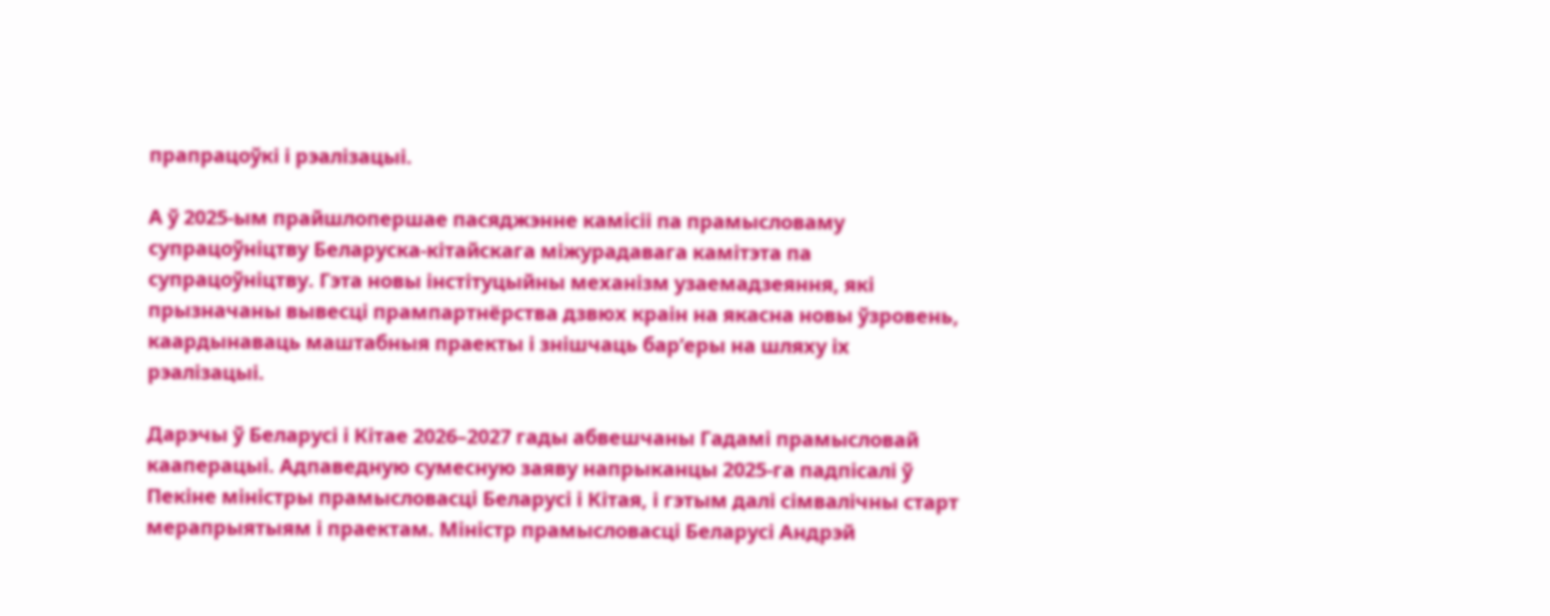прапрацоўкі і рэалізацыі.

А ў 2025-ым прайшлопершае пасяджэнне камісіі па прамысловаму супрацоўніцтву Беларуска-кітайскага міжурадавага камітэта па супрацоўніцтву. Гэта новы інстітуцыйны механізм узаемадзеяння, які прызначаны вывесці прампартнёрства дзвюх краін на якасна новы ўзровень, каардынаваць маштабныя праекты і знішчаць бар’еры на шляху іх рэалізацыі.

Дарэчы ў Беларусі і Кітае 2026–2027 гады абвешчаны Гадамі прамысловай кааперацыі. Адпаведную сумесную заяву напрыканцы 2025-га падпісалі ў Пекіне міністры прамысловасці Беларусі і Кітая, і гэтым далі сімвалічны старт мерапрыятыям і праектам. Міністр прамысловасці Беларусі Андрэй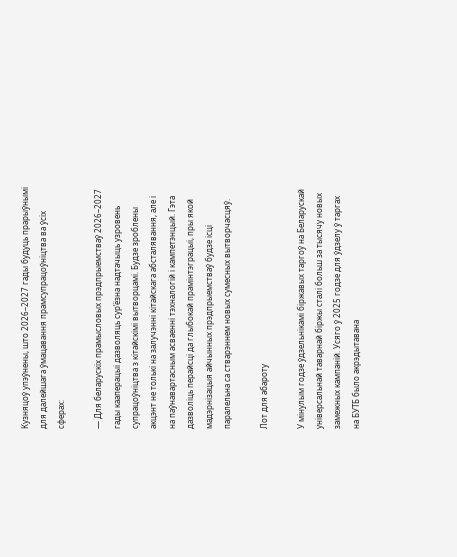Кузняцоў упэўнены, што 2026–2027 гады будуць прарыўнымі для далейшага ўмацавання прамсупрацоўніцтва ва ўсіх сферах:

— Для беларускіх прамысловых прэдпрыемстваў 2026–2027 гады кааперацыі дазволяць сур’ёзна надтачыць узровень супрацоўніцтва з кітайскімі вытворцамі. Будзе зроблены акцэнт не толькі на залучэнні кітайскага абсталявання, але і на паўнавартасным асваенні тэхналогій і кампетэнцый. Гэта дазволіць перайсці да глыбокай прамінтэграцыі, пры якой мадэрнізацыя айчынных прэдпрыемстваў будзе ісці паралельна са стварэннем новых сумесных вытворчасцяў.

Лот для абароту

У мінулым годзе ўдзельнікамі біржавых таргоў на Беларускай універсальнай таварнай біржы сталі больш за тысячу новых замежных кампаній. Усяго ў 2025 годзе для ўдзелу ў таргах на БУТБ было акрэдытавана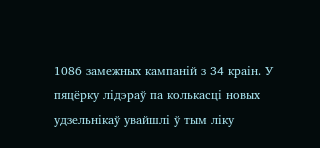1086 замежных кампаній з 34 краін. У пяцёрку лідэраў па колькасці новых удзельнікаў увайшлі ў тым ліку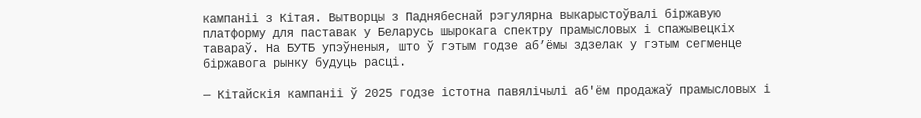кампаніі з Кітая. Вытворцы з Паднябеснай рэгулярна выкарыстоўвалі біржавую платформу для паставак у Беларусь шырокага спектру прамысловых і спажывецкіх тавараў. На БУТБ упэўненыя, што ў гэтым годзе аб’ёмы здзелак у гэтым сегменце біржавога рынку будуць расці.

— Кітайскія кампаніі ў 2025 годзе істотна павялічылі аб'ём продажаў прамысловых і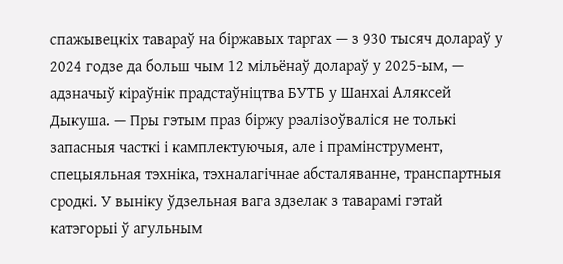спажывецкіх тавараў на біржавых таргах — з 930 тысяч долараў у 2024 годзе да больш чым 12 мільёнаў долараў у 2025-ым, — адзначыў кіраўнік прадстаўніцтва БУТБ у Шанхаі Аляксей Дыкуша. — Пры гэтым праз біржу рэалізоўваліся не толькі запасныя часткі і камплектуючыя, але і прамінструмент, спецыяльная тэхніка, тэхналагічнае абсталяванне, транспартныя сродкі. У выніку ўдзельная вага здзелак з таварамі гэтай катэгорыі ў агульным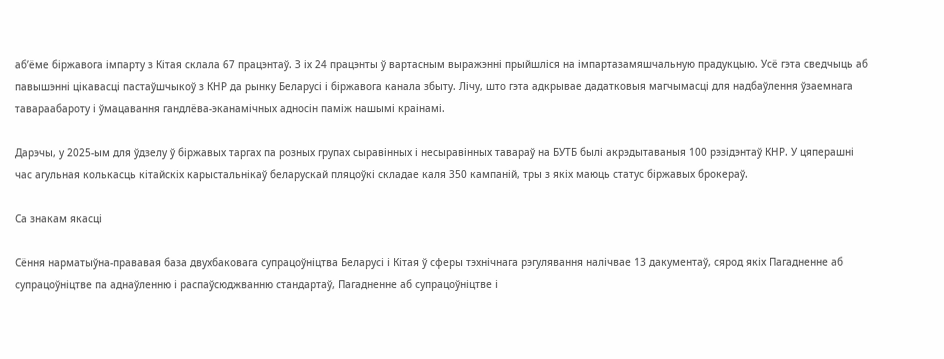аб’ёме біржавога імпарту з Кітая склала 67 працэнтаў. З іх 24 працэнты ў вартасным выражэнні прыйшліся на імпартазамяшчальную прадукцыю. Усё гэта сведчыць аб павышэнні цікавасці пастаўшчыкоў з КНР да рынку Беларусі і біржавога канала збыту. Лічу, што гэта адкрывае дадатковыя магчымасці для надбаўлення ўзаемнага тавараабароту і ўмацавання гандлёва-эканамічных адносін паміж нашымі краінамі.

Дарэчы, у 2025-ым для ўдзелу ў біржавых таргах па розных групах сыравінных і несыравінных тавараў на БУТБ былі акрэдытаваныя 100 рэзідэнтаў КНР. У цяперашні час агульная колькасць кітайскіх карыстальнікаў беларускай пляцоўкі складае каля 350 кампаній, тры з якіх маюць статус біржавых брокераў.

Са знакам якасці

Сёння нарматыўна-прававая база двухбаковага супрацоўніцтва Беларусі і Кітая ў сферы тэхнічнага рэгулявання налічвае 13 дакументаў, сярод якіх Пагадненне аб супрацоўніцтве па аднаўленню і распаўсюджванню стандартаў, Пагадненне аб супрацоўніцтве і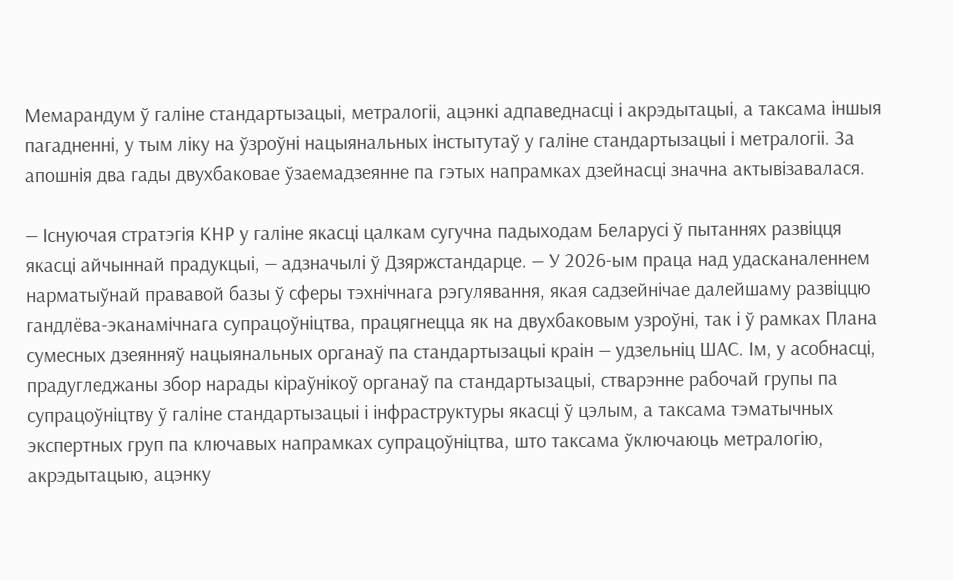Мемарандум ў галіне стандартызацыі, метралогіі, ацэнкі адпаведнасці і акрэдытацыі, а таксама іншыя пагадненні, у тым ліку на ўзроўні нацыянальных інстытутаў у галіне стандартызацыі і метралогіі. За апошнія два гады двухбаковае ўзаемадзеянне па гэтых напрамках дзейнасці значна актывізавалася.

— Існуючая стратэгія КНР у галіне якасці цалкам сугучна падыходам Беларусі ў пытаннях развіцця якасці айчыннай прадукцыі, — адзначылі ў Дзяржстандарце. — У 2026-ым праца над удасканаленнем нарматыўнай прававой базы ў сферы тэхнічнага рэгулявання, якая садзейнічае далейшаму развіццю гандлёва-эканамічнага супрацоўніцтва, працягнецца як на двухбаковым узроўні, так і ў рамках Плана сумесных дзеянняў нацыянальных органаў па стандартызацыі краін — удзельніц ШАС. Ім, у асобнасці, прадугледжаны збор нарады кіраўнікоў органаў па стандартызацыі, стварэнне рабочай групы па супрацоўніцтву ў галіне стандартызацыі і інфраструктуры якасці ў цэлым, а таксама тэматычных экспертных груп па ключавых напрамках супрацоўніцтва, што таксама ўключаюць метралогію, акрэдытацыю, ацэнку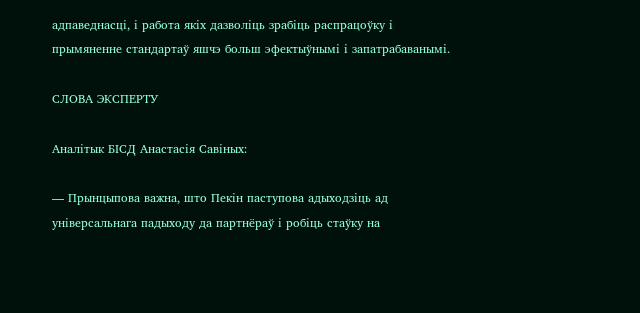адпаведнасці, і работа якіх дазволіць зрабіць распрацоўку і прымяненне стандартаў яшчэ больш эфектыўнымі і запатрабаванымі.

СЛОВА ЭКСПЕРТУ

Аналітык БІСД Анастасія Савіных:

— Прынцыпова важна, што Пекін паступова адыходзіць ад універсальнага падыходу да партнёраў і робіць стаўку на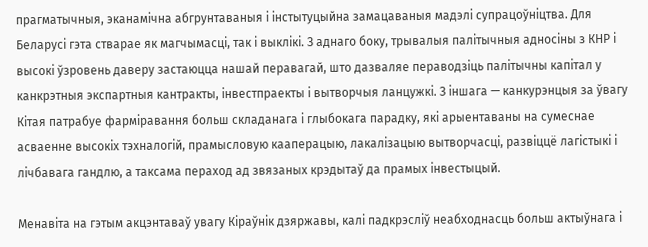прагматычныя, эканамічна абгрунтаваныя і інстытуцыйна замацаваныя мадэлі супрацоўніцтва. Для Беларусі гэта стварае як магчымасці, так і выклікі. З аднаго боку, трывалыя палітычныя адносіны з КНР і высокі ўзровень даверу застаюцца нашай перавагай, што дазваляе пераводзіць палітычны капітал у канкрэтныя экспартныя кантракты, інвестпраекты і вытворчыя ланцужкі. З іншага — канкурэнцыя за ўвагу Кітая патрабуе фарміравання больш складанага і глыбокага парадку, які арыентаваны на сумеснае асваенне высокіх тэхналогій, прамысловую кааперацыю, лакалізацыю вытворчасці, развіццё лагістыкі і лічбавага гандлю, а таксама пераход ад звязаных крэдытаў да прамых інвестыцый.

Менавіта на гэтым акцэнтаваў увагу Кіраўнік дзяржавы, калі падкрэсліў неабходнасць больш актыўнага і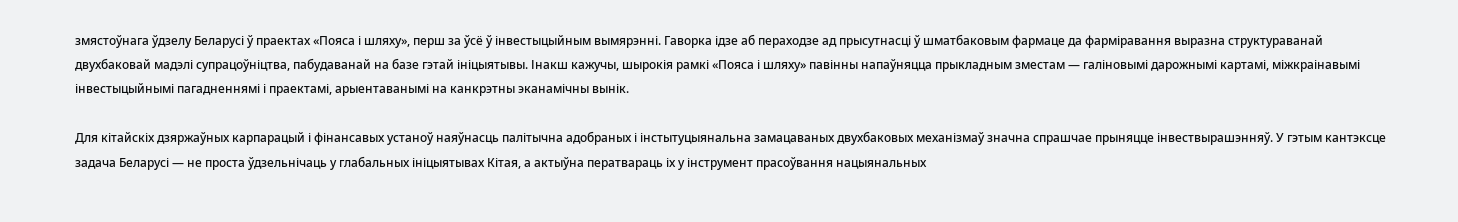змястоўнага ўдзелу Беларусі ў праектах «Пояса і шляху», перш за ўсё ў інвестыцыйным вымярэнні. Гаворка ідзе аб пераходзе ад прысутнасці ў шматбаковым фармаце да фарміравання выразна структураванай двухбаковай мадэлі супрацоўніцтва, пабудаванай на базе гэтай ініцыятывы. Інакш кажучы, шырокія рамкі «Пояса і шляху» павінны напаўняцца прыкладным зместам — галіновымі дарожнымі картамі, міжкраінавымі інвестыцыйнымі пагадненнямі і праектамі, арыентаванымі на канкрэтны эканамічны вынік.

Для кітайскіх дзяржаўных карпарацый і фінансавых устаноў наяўнасць палітычна адобраных і інстытуцыянальна замацаваных двухбаковых механізмаў значна спрашчае прыняцце інвествырашэнняў. У гэтым кантэксце задача Беларусі — не проста ўдзельнічаць у глабальных ініцыятывах Кітая, а актыўна ператвараць іх у інструмент прасоўвання нацыянальных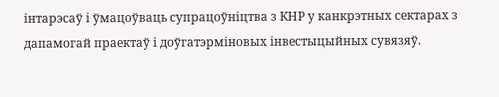інтарэсаў і ўмацоўваць супрацоўніцтва з КНР у канкрэтных сектарах з дапамогай праектаў і доўгатэрміновых інвестыцыйных сувязяў.